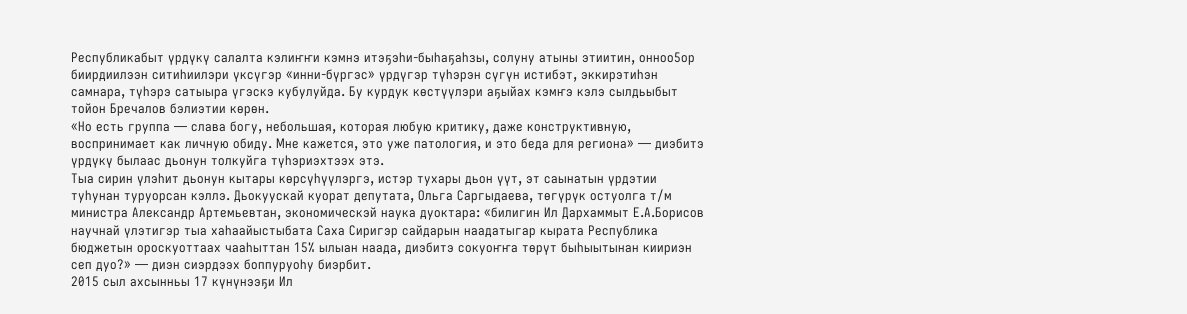Республикабыт үрдүкү салалта кэлиҥҥи кэмнэ итэҕэһи-быһаҕаһзы, солуну атыны этиитин, онноо5ор биирдиилээн ситиһиилэри үксүгэр «инни-бүргэс» үрдүгэр түһэрэн сүгүн истибэт, эккирэтиһэн самнара, түһэрэ сатыыра үгэскэ кубулуйда. Бу курдук көстүүлэри аҕыйах кэмҥэ кэлэ сылдьыбыт тойон Бречалов бэлиэтии көрөн.
«Но есть группа — слава богу, небольшая, которая любую критику, даже конструктивную, воспринимает как личную обиду. Мне кажется, это уже патология, и это беда для региона» — диэбитэ үрдүкү былаас дьонун толкуйга түһэриэхтээх этэ.
Тыа сирин үлэһит дьонун кытары көрсүһүүлэргэ, истэр тухары дьон үүт, эт саынатын үрдэтии туһунан туруорсан кэллэ. Дьокуускай куорат депутата, Ольга Саргыдаева, төгүрүк остуолга т/м министра Александр Артемьевтан, экономическэй наука дуоктара: «билигин Ил Дархаммыт Е.А.Борисов научнай үлэтигэр тыа хаһаайыстыбата Саха Сиригэр сайдарын наадатыгар кырата Республика бюджетын ороскуоттаах чааһыттан 15% ылыан наада, диэбитэ сокуоҥҥа төрүт быһыытынан киириэн сеп дуо?» — диэн сиэрдээх боппуруоһу биэрбит.
2015 сыл ахсынньы 17 күнүнээҕи Ил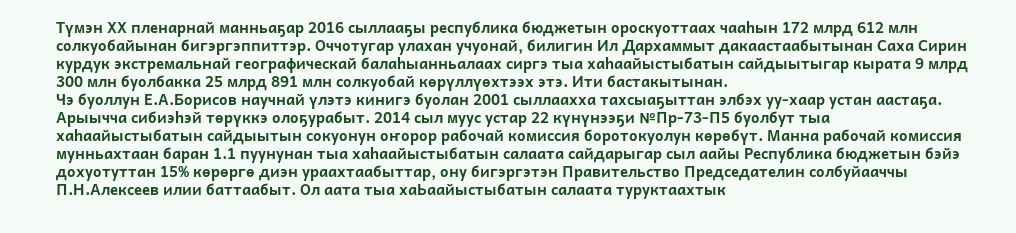Түмэн ХХ пленарнай манньаҕар 2016 сыллааҕы республика бюджетын ороскуоттаах чааһын 172 млрд 612 млн солкуобайынан бигэргэппиттэр. Оччотугар улахан учуонай, билигин Ил Дархаммыт дакаастаабытынан Саха Сирин курдук экстремальнай географическай балаһыанньалаах сиргэ тыа хаһаайыстыбатын сайдыытыгар кырата 9 млрд 300 млн буолбакка 25 млрд 891 млн солкуобай көрүллүөхтээх этэ. Ити бастакытынан.
Чэ буоллун Е.А.Борисов научнай үлэтэ кинигэ буолан 2001 сыллаахха тахсыаҕыттан элбэх уу-хаар устан аастаҕа. Арыычча сибиэһэй төрүккэ олоҕурабыт. 2014 сыл муус устар 22 күнүнээҕи №Пр-73-П5 буолбут тыа хаһаайыстыбатын сайдыытын сокуонун оҥорор рабочай комиссия боротокуолун көрөбүт. Манна рабочай комиссия мунньахтаан баран 1.1 пуунунан тыа хаһаайыстыбатын салаата сайдарыгар сыл аайы Республика бюджетын бэйэ дохуотуттан 15% көрөргө диэн ураахтаабыттар, ону бигэргэтэн Правительство Председателин солбуйааччы П.Н.Алексеев илии баттаабыт. Ол аата тыа хаЬаайыстыбатын салаата туруктаахтык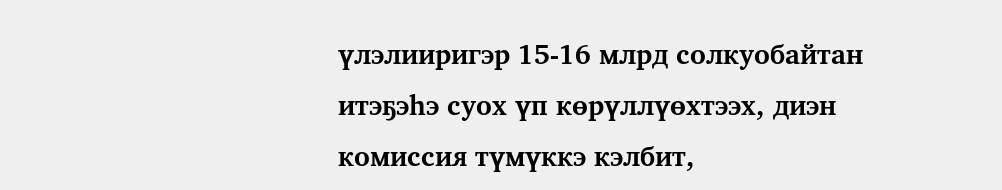үлэлииригэр 15-16 млрд солкуобайтан итэҕэһэ суох үп көрүллүөхтээх, диэн комиссия түмүккэ кэлбит,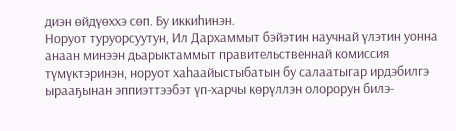диэн өйдүөххэ сөп. Бу иккиһинэн.
Норуот туруорсуутун, Ил Дархаммыт бэйэтин научнай үлэтин уонна анаан минээн дьарыктаммыт правительственнай комиссия түмүктэринэн, норуот хаһаайыстыбатын бу салаатыгар ирдэбилгэ ырааҕынан эппиэттээбэт үп-харчы көрүллэн олорорун билэ-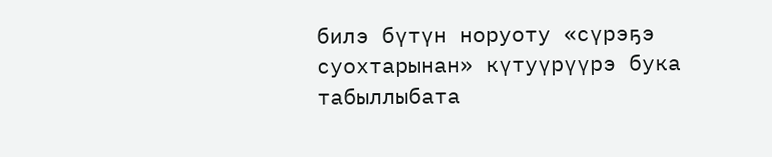билэ бүтүн норуоту «сүрэҕэ суохтарынан» күтуүрүүрэ бука табыллыбата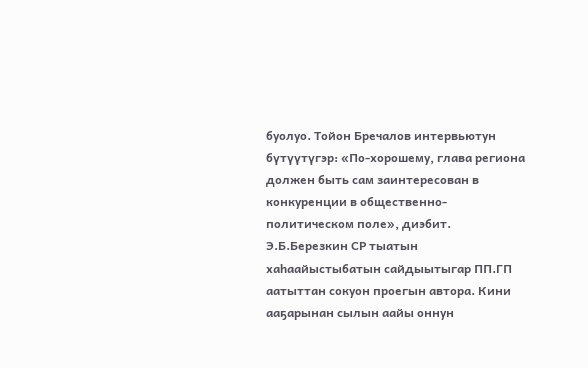буолуо. Тойон Бречалов интервьютун бүтүүтүгэр: «По-хорошему, глава региона должен быть сам заинтересован в конкуренции в общественно-политическом поле», диэбит.
Э.Б.Березкин СР тыатын хаһаайыстыбатын сайдыытыгар ПП.ГП аатыттан сокуон проегын автора. Кини ааҕарынан сылын аайы оннун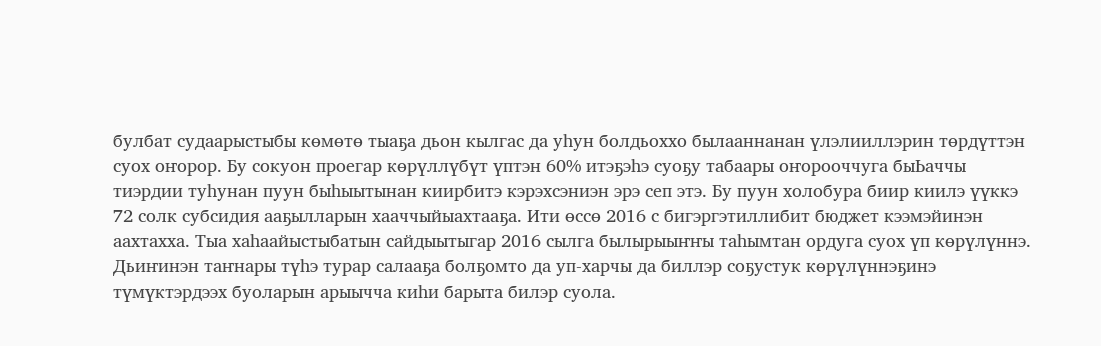булбат судаарыстыбы көмөтө тыаҕа дьон кылгас да уһун болдьоххо былааннанан үлэлииллэрин төрдүттэн суох оҥорор. Бу сокуон проегар көрүллүбүт үптэн 60% итэҕэһэ суоҕу табаары оҥорооччуга быЬаччы тиэрдии туһунан пуун быһыытынан киирбитэ кэрэхсэниэн эрэ сеп этэ. Бу пуун холобура биир киилэ үүккэ 72 солк субсидия ааҕылларын хааччыйыахтааҕа. Ити өссө 2016 с бигэргэтиллибит бюджет кээмэйинэн аахтахха. Тыа хаһаайыстыбатын сайдыытыгар 2016 сылга былырыыҥҥы таһымтан ордуга суох үп көрүлүннэ. Дьиҥинэн таҥнары түһэ турар салааҕа болҕомто да уп-харчы да биллэр соҕустук көрүлүннэҕинэ түмүктэрдээх буоларын арыычча киһи барыта билэр суола.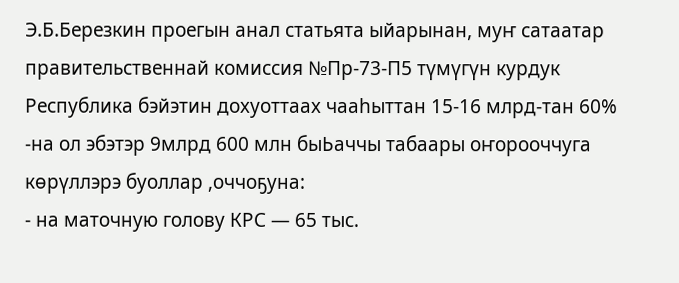Э.Б.Березкин проегын анал статьята ыйарынан, муҥ сатаатар правительственнай комиссия №Пр-73-П5 түмүгүн курдук Республика бэйэтин дохуоттаах чааһыттан 15-16 млрд-тан 60% -на ол эбэтэр 9млрд 600 млн быЬаччы табаары оҥорооччуга көрүллэрэ буоллар ,оччоҕуна:
- на маточную голову КРС — 65 тыс.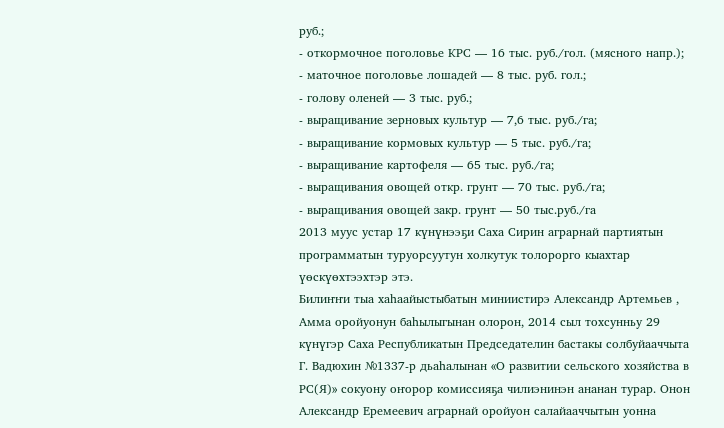руб.;
- откормочное поголовье КРС — 16 тыс. руб./гол. (мясного напр.);
- маточное поголовье лошадей — 8 тыс. руб. гол.;
- голову оленей — 3 тыс. руб.;
- выращивание зерновых культур — 7,6 тыс. руб./га;
- выращивание кормовых культур — 5 тыс. руб./га;
- выращивание картофеля — 65 тыс. руб./га;
- выращивания овощей откр. грунт — 70 тыс. руб./га;
- выращивания овощей закр. грунт — 50 тыс.руб./га
2013 муус устар 17 күнүнээҕи Саха Сирин аграрнай партиятын программатын туруорсуутун холкутук толорорго кыахтар үөскүөхтээхтэр этэ.
Билиҥҥи тыа хаһаайыстыбатын миниистирэ Александр Артемьев , Амма оройуонун баһылыгынан олорон, 2014 сыл тохсунньу 29 күнүгэр Саха Республикатын Председателин бастакы солбуйааччыта Г. Вадюхин №1337-р дьаһалынан «О развитии сельского хозяйства в РС(Я)» сокуону оҥорор комиссияҕа чилиэнинэн ананан турар. Онон Александр Еремеевич аграрнай оройуон салайааччытын уонна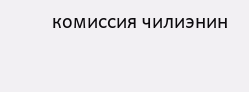комиссия чилиэнин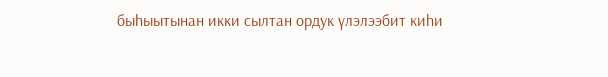быһыытынан икки сылтан ордук үлэлээбит киһи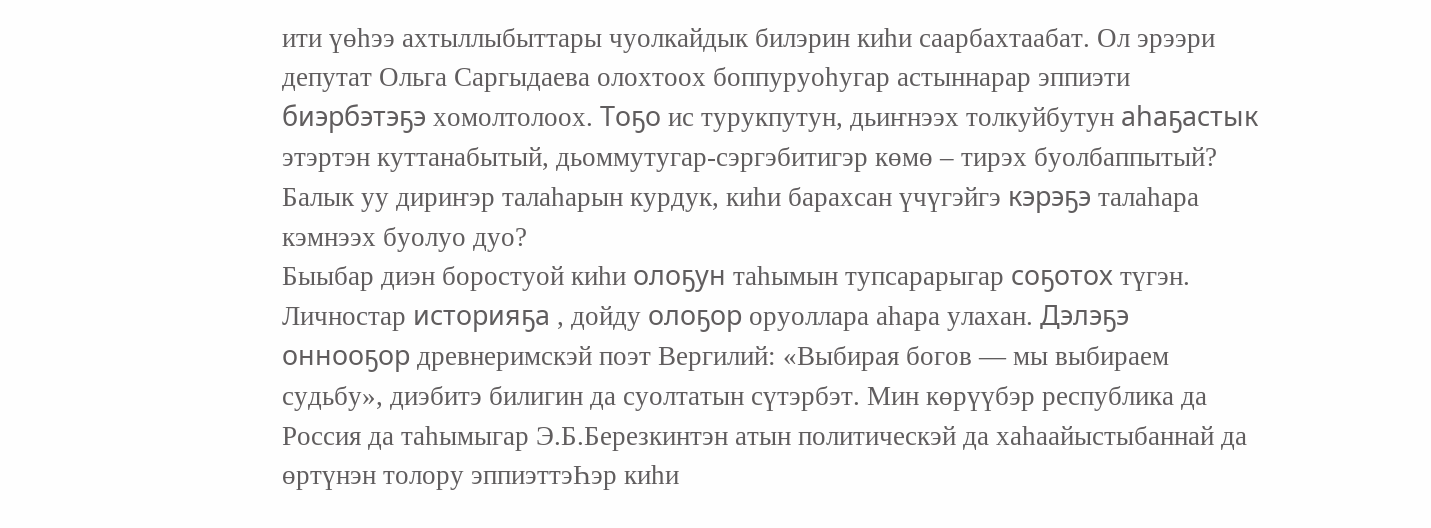ити үөһээ ахтыллыбыттары чуолкайдык билэрин киһи саарбахтаабат. Ол эрээри депутат Ольга Саргыдаева олохтоох боппуруоһугар астыннарар эппиэти биэрбэтэҕэ хомолтолоох. Тоҕо ис турукпутун, дьиҥнээх толкуйбутун аһаҕастык этэртэн куттанабытый, дьоммутугар-сэргэбитигэр көмө – тирэх буолбаппытый?
Балык уу дириҥэр талаһарын курдук, киһи барахсан үчүгэйгэ кэрэҕэ талаһара кэмнээх буолуо дуо?
Быыбар диэн боростуой киһи олоҕун таһымын тупсарарыгар соҕотох түгэн. Личностар историяҕа , дойду олоҕор оруоллара аһара улахан. Дэлэҕэ оннооҕор древнеримскэй поэт Вергилий: «Выбирая богов — мы выбираем судьбу», диэбитэ билигин да суолтатын сүтэрбэт. Мин көрүүбэр республика да Россия да таһымыгар Э.Б.Березкинтэн атын политическэй да хаһаайыстыбаннай да өртүнэн толору эппиэттэҺэр киһи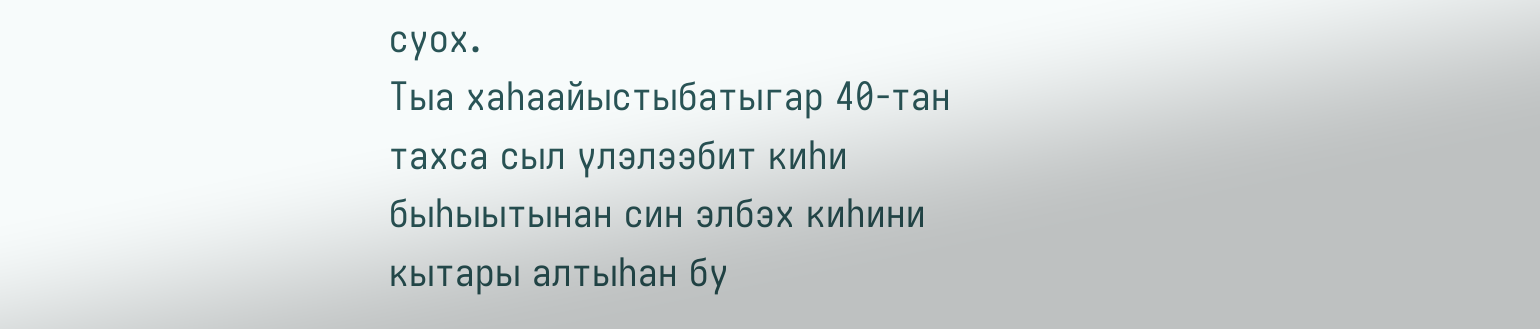суох.
Тыа хаһаайыстыбатыгар 40-тан тахса сыл үлэлээбит киһи быһыытынан син элбэх киһини кытары алтыһан бу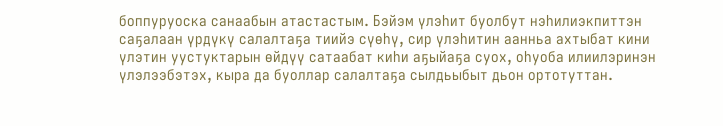боппуруоска санаабын атастастым. Бэйэм үлэһит буолбут нэһилиэкпиттэн саҕалаан үрдүкү салалтаҕа тиийэ сүөһү, сир үлэһитин аанньа ахтыбат кини үлэтин уустуктарын өйдүү сатаабат киһи аҕыйаҕа суох, оһуоба илиилэринэн үлэлээбэтэх, кыра да буоллар салалтаҕа сылдьыбыт дьон ортотуттан.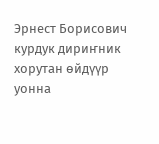Эрнест Борисович курдук дириҥник хорутан өйдүүр уонна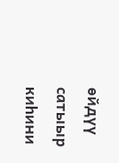өйдүү сатыыр киһини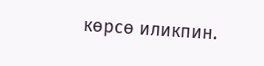көрсө иликпин.